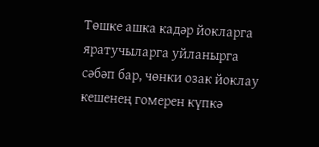Төшке ашка кадәр йокларга яратучыларга уйланырга сәбәп бар, чөнки озак йоклау кешенең гомерен күпкә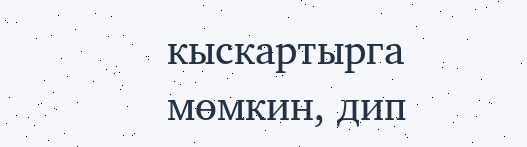кыскартырга мөмкин, дип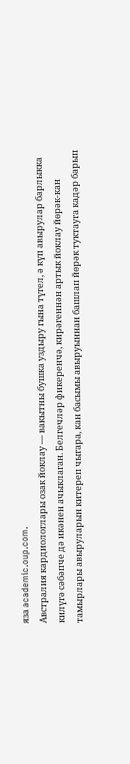яза academic.oup.com.
Австралия кардиологлары озак йоклау — вакытны бушка уздыру гына түгел, ә күп авырулар барлыкка килүгә сәбәпче дә икәнен ачыклаган. Белгечләр фикеренчә, кирәгеннән артык йоклау йөрәк-кан тамырлары авыруларын китереп чыгара, кан басымы авыруыннан башлап йөрәк туктауга кадәр барып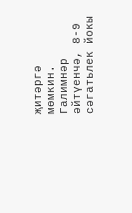җитәргә мөмкин.
Галимнәр әйтүенчә, 8-9 сәгатьлек йокы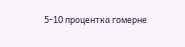5-10 процентка гомерне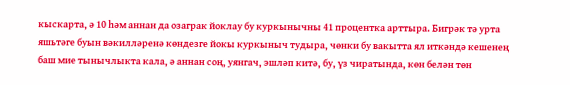кыскарта, ә 10 һәм аннан да озаграк йоклау бу куркынычны 41 процентка арттыра. Бигрәк тә урта яшьтәге буын вәкилләренә көндезге йокы куркыныч тудыра, чөнки бу вакытта ял иткәндә кешенең баш мие тынычлыкта кала, ә аннан соң, уянгач, эшләп китә, бу, үз чиратында, көн белән төн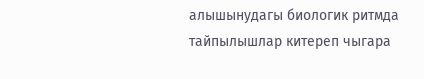алышынудагы биологик ритмда тайпылышлар китереп чыгара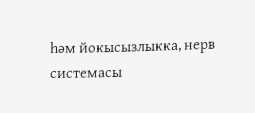һәм йокысызлыкка, нерв системасы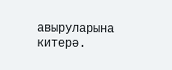авыруларына китерә.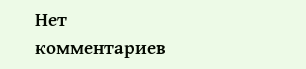Нет комментариев